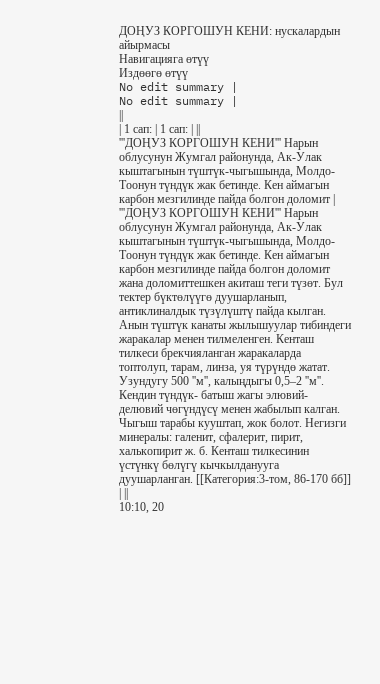ДОҢУЗ КОРГОШУН КЕНИ: нускалардын айырмасы
Навигацияга өтүү
Издөөгө өтүү
No edit summary |
No edit summary |
||
| 1 сап: | 1 сап: | ||
'''ДОҢУЗ КОРГОШУН КЕНИ''' Нарын облусунун Жумгал районунда, Ак-Улак кыштагынын түштүк-чыгышында, Молдо-Тоонун түндүк жак бетинде. Кен аймагын карбон мезгилинде пайда болгон доломит | '''ДОҢУЗ КОРГОШУН КЕНИ''' Нарын облусунун Жумгал районунда, Ак-Улак кыштагынын түштүк-чыгышында, Молдо-Тоонун түндүк жак бетинде. Кен аймагын карбон мезгилинде пайда болгон доломит жана доломиттешкен акиташ теги түзөт. Бул тектер бүктөлүүгө дуушарланып, антиклиналдык түзүлүштү пайда кылган. Анын түштүк канаты жылышуулар тибиндеги жаракалар менен тилмеленген. Кенташ тилкеси брекчияланган жаракаларда топтолуп, тарам, линза, уя түрүндө жатат. Узундугу 500 ''м'', калыңдыгы 0,5–2 ''м''. Кендин түндүк- батыш жагы элювий-делювий чөгүндүсү менен жабылып калган. Чыгыш тарабы кууштап, жок болот. Негизги минералы: галенит, сфалерит, пирит, халькопирит ж. б. Кенташ тилкесинин үстүнкү бөлүгү кычкылданууга дуушарланган. [[Категория:3-том, 86-170 бб]] | ||
10:10, 20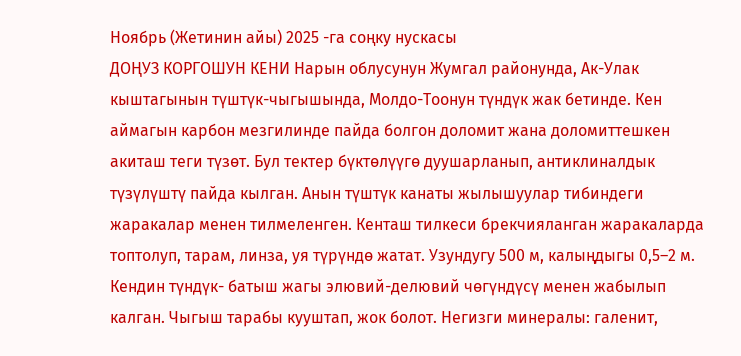Ноябрь (Жетинин айы) 2025 -га соңку нускасы
ДОҢУЗ КОРГОШУН КЕНИ Нарын облусунун Жумгал районунда, Ак-Улак кыштагынын түштүк-чыгышында, Молдо-Тоонун түндүк жак бетинде. Кен аймагын карбон мезгилинде пайда болгон доломит жана доломиттешкен акиташ теги түзөт. Бул тектер бүктөлүүгө дуушарланып, антиклиналдык түзүлүштү пайда кылган. Анын түштүк канаты жылышуулар тибиндеги жаракалар менен тилмеленген. Кенташ тилкеси брекчияланган жаракаларда топтолуп, тарам, линза, уя түрүндө жатат. Узундугу 500 м, калыңдыгы 0,5–2 м. Кендин түндүк- батыш жагы элювий-делювий чөгүндүсү менен жабылып калган. Чыгыш тарабы кууштап, жок болот. Негизги минералы: галенит,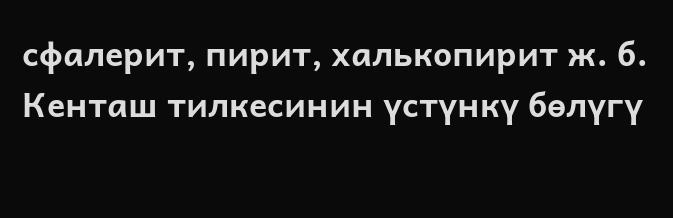сфалерит, пирит, халькопирит ж. б. Кенташ тилкесинин үстүнкү бөлүгү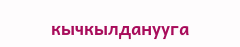кычкылданууга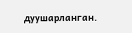дуушарланган.